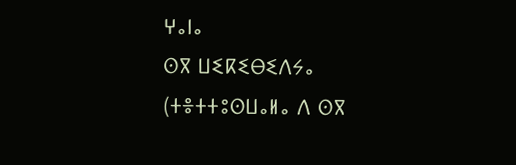ⵖⴰⵏⴰ
ⵙⴳ ⵡⵉⴽⵉⴱⵉⴷⵢⴰ
(ⵜⴻⵜⵜⵓⵙⵡⴰⵍⴰ ⴷ ⵙⴳ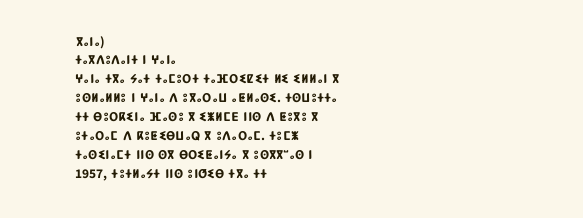ⴳⴰⵏⴰ)
ⵜⴰⴳⴷⵓⴷⴰⵏⵜ ⵏ ⵖⴰⵏⴰ
ⵖⴰⵏⴰ ⵜⴳⴰ ⵢⴰⵜ ⵜⴰⵎⵓⵔⵜ ⵜⴰⴼⵔⵉⵇⵉⵜ ⵍⵉ ⵉⵍⵍⴰⵏ ⴳ ⵓⵙⵍⴰⵍⵍⵓ ⵏ ⵖⴰⵏⴰ ⴷ ⵓⴳⴰⵔⴰⵡ ⴰⵟⵍⴰⵙⵉ. ⵜⵙⵡⵓⵜⵜⴰ ⵜⵜ ⴱⵓⵔⴽⵉⵏⴰ ⴼⴰⵙⵓ ⴳ ⵉⵥⵍⵎⴹ ⵏⵏⵙ ⴷ ⵟⵓⴳⵓ ⴳ ⵓⵜⴰⵔⴰⵎ ⴷ ⴽⵓⵟⵉⴱⵡⴰⵕ ⴳ ⵓⴷⴰⵔⴰⵎ. ⵜⵓⵎⵥ ⵜⴰⵙⵉⵏⴰⵎⵜ ⵏⵏⵙ ⵙⴳ ⴱⵔⵉⵟⴰⵏⵢⴰ ⴳ ⵓⵙⴳⴳⵯⴰⵙ ⵏ 1957, ⵜⵓⵜⵍⴰⵢⵜ ⵏⵏⵙ ⵓⵏⵚⵉⴱ ⵜⴳⴰ ⵜⵜ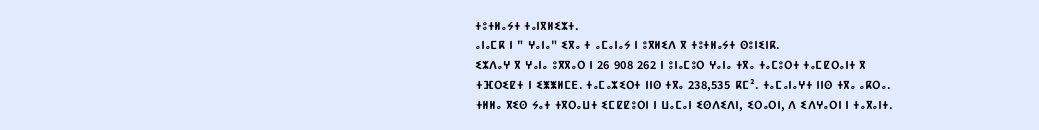ⵜⵓⵜⵍⴰⵢⵜ ⵜⴰⵏⴳⵍⵉⵣⵜ.
ⴰⵏⴰⵎⴽ ⵏ " ⵖⴰⵏⴰ" ⵉⴳⴰ ⵜ ⴰⵎⴰⵏⴰⵢ ⵏ ⵓⴳⵍⵉⴷ ⴳ ⵜⵓⵜⵍⴰⵢⵜ ⵙⵓⵏⵉⵏⴽ.
ⵉⵣⴷⴰⵖ ⴳ ⵖⴰⵏⴰ ⵓⴳⴳⴰⵔ ⵏ 26 908 262 ⵏ ⵓⵏⴰⵎⵓⵔ ⵖⴰⵏⴰ ⵜⴳⴰ ⵜⴰⵎⵓⵔⵜ ⵜⴰⵎⵇⵔⴰⵏⵜ ⴳ ⵜⴼⵔⵉⵇⵜ ⵏ ⵉⵥⵥⵍⵎⴹ. ⵜⴰⵎⴰⵣⵉⵔⵜ ⵏⵏⵙ ⵜⴳⴰ 238,535 ⴽⵎ². ⵜⴰⵎⴰⵏⴰⵖⵜ ⵏⵏⵙ ⵜⴳⴰ ⴰⴽⵔⴰ. ⵜⵍⵍⴰ ⴳⵉⵙ ⵢⴰⵜ ⵜⴳⵔⴰⵡⵜ ⵉⵎⵇⵇⵓⵔⵏ ⵏ ⵡⴰⵎⴰⵏ ⵉⵙⴷⵉⴷⵏ, ⵉⵔⴰⵔⵏ, ⴷ ⵉⴷⵖⴰⵔⵏ ⵏ ⵜⴰⴳⴰⵏⵜ.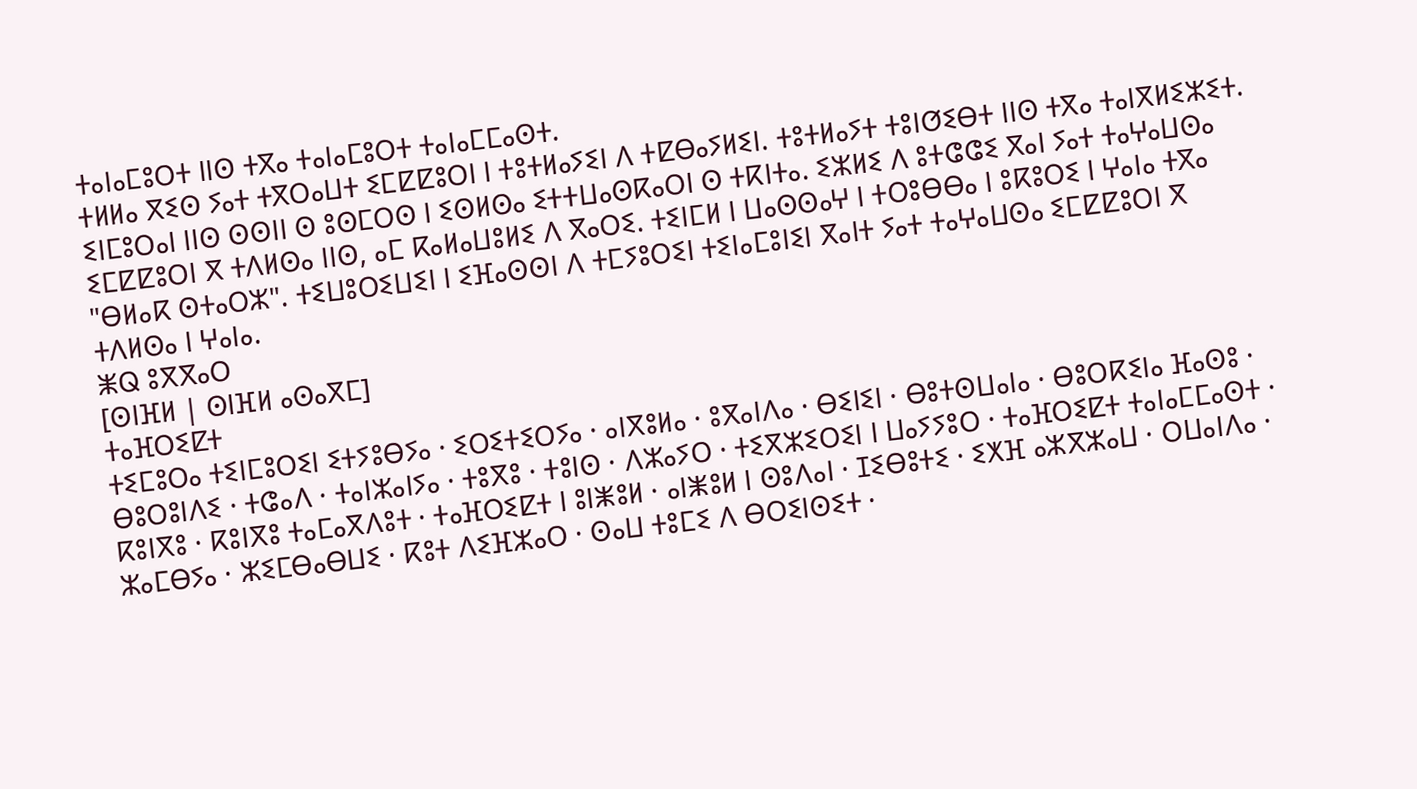ⵜⴰⵏⴰⵎⵓⵔⵜ ⵏⵏⵙ ⵜⴳⴰ ⵜⴰⵏⴰⵎⵓⵔⵜ ⵜⴰⵏⴰⵎⵎⴰⵙⵜ.
ⵜⵍⵍⴰ ⴳⵉⵙ ⵢⴰⵜ ⵜⴳⵔⴰⵡⵜ ⵉⵎⵇⵇⵓⵔⵏ ⵏ ⵜⵓⵜⵍⴰⵢⵉⵏ ⴷ ⵜⵇⴱⴰⵢⵍⵉⵏ. ⵜⵓⵜⵍⴰⵢⵜ ⵜⵓⵏⵚⵉⴱⵜ ⵏⵏⵙ ⵜⴳⴰ ⵜⴰⵏⴳⵍⵉⵣⵉⵜ. ⵉⵏⵎⵓⵔⴰⵏ ⵏⵏⵙ ⵙⵙⵏⵏ ⵙ ⵓⵙⵎⵔⵙ ⵏ ⵉⵙⵍⵙⴰ ⵉⵜⵜⵡⴰⵙⴽⴰⵔⵏ ⵙ ⵜⴽⵏⵜⴰ. ⵉⵣⵍⵉ ⴷ ⵓⵜⵛⵛⵉ ⴳⴰⵏ ⵢⴰⵜ ⵜⴰⵖⴰⵡⵙⴰ ⵉⵎⵇⵇⵓⵔⵏ ⴳ ⵜⴷⵍⵙⴰ ⵏⵏⵙ, ⴰⵎ ⴽⴰⵍⴰⵡⵓⵍⵉ ⴷ ⴳⴰⵔⵉ. ⵜⵉⵏⵎⵍ ⵏ ⵡⴰⵙⵙⴰⵖ ⵏ ⵜⵔⵓⴱⴱⴰ ⵏ ⵓⴽⵓⵔⵉ ⵏ ⵖⴰⵏⴰ ⵜⴳⴰ "ⴱⵍⴰⴽ ⵙⵜⴰⵔⵣ". ⵜⵉⵡⵓⵔⵉⵡⵉⵏ ⵏ ⵉⴼⴰⵙⵙⵏ ⴷ ⵜⵎⵢⵓⵔⵉⵏ ⵜⵉⵏⴰⵎⵓⵏⵉⵏ ⴳⴰⵏⵜ ⵢⴰⵜ ⵜⴰⵖⴰⵡⵙⴰ ⵉⵎⵇⵇⵓⵔⵏ ⴳ ⵜⴷⵍⵙⴰ ⵏ ⵖⴰⵏⴰ.
ⵥⵕ ⵓⴳⴳⴰⵔ
[ⵙⵏⴼⵍ | ⵙⵏⴼⵍ ⴰⵙⴰⴳⵎ]
ⵜⴰⴼⵔⵉⵇⵜ
ⵜⵉⵎⵓⵔⴰ ⵜⵉⵏⵎⵓⵔⵉⵏ ⵉⵜⵢⵓⴱⵢⴰ · ⵉⵔⵉⵜⵉⵔⵢⴰ · ⴰⵏⴳⵓⵍⴰ · ⵓⴳⴰⵏⴷⴰ · ⴱⵉⵏⵉⵏ · ⴱⵓⵜⵙⵡⴰⵏⴰ · ⴱⵓⵔⴽⵉⵏⴰ ⴼⴰⵙⵓ · ⴱⵓⵔⵓⵏⴷⵉ · ⵜⵛⴰⴷ · ⵜⴰⵏⵣⴰⵏⵢⴰ · ⵜⵓⴳⵓ · ⵜⵓⵏⵙ · ⴷⵣⴰⵢⵔ · ⵜⵉⴳⵣⵉⵔⵉⵏ ⵏ ⵡⴰⵢⵢⵓⵔ · ⵜⴰⴼⵔⵉⵇⵜ ⵜⴰⵏⴰⵎⵎⴰⵙⵜ · ⴽⵓⵏⴳⵓ · ⴽⵓⵏⴳⵓ ⵜⴰⵎⴰⴳⴷⵓⵜ · ⵜⴰⴼⵔⵉⵇⵜ ⵏ ⵓⵏⵥⵓⵍ · ⴰⵏⵥⵓⵍ ⵏ ⵙⵓⴷⴰⵏ · ⵊⵉⴱⵓⵜⵉ · ⵉⵅⴼ ⴰⵣⴳⵣⴰⵡ · ⵔⵡⴰⵏⴷⴰ · ⵣⴰⵎⴱⵢⴰ · ⵣⵉⵎⴱⴰⴱⵡⵉ · ⴽⵓⵜ ⴷⵉⴼⵣⴰⵔ · ⵙⴰⵡ ⵜⵓⵎⵉ ⴷ ⴱⵔⵉⵏⵙⵉⵜ ·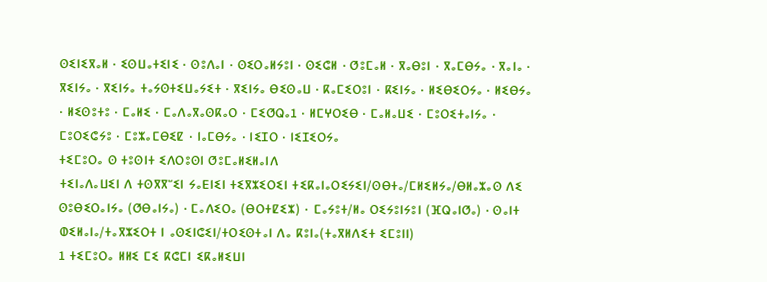ⵙⵉⵏⵉⴳⴰⵍ · ⵉⵙⵡⴰⵜⵉⵏⵉ · ⵙⵓⴷⴰⵏ · ⵙⵉⵔⴰⵍⵢⵓⵏ · ⵙⵉⵛⵍ · ⵚⵓⵎⴰⵍ · ⴳⴰⴱⵓⵏ · ⴳⴰⵎⴱⵢⴰ · ⴳⴰⵏⴰ · ⴳⵉⵏⵢⴰ · ⴳⵉⵏⵢⴰ ⵜⴰⵢⵙⵜⵉⵡⴰⵢⵉⵜ · ⴳⵉⵏⵢⴰ ⴱⵉⵙⴰⵡ · ⴽⴰⵎⵉⵔⵓⵏ · ⴽⵉⵏⵢⴰ · ⵍⵉⴱⵉⵔⵢⴰ · ⵍⵉⴱⵢⴰ · ⵍⵉⵙⵓⵜⵓ · ⵎⴰⵍⵉ · ⵎⴰⴷⴰⴳⴰⵙⴽⴰⵔ · ⵎⵉⵚⵕⴰ1 · ⵍⵎⵖⵔⵉⴱ · ⵎⴰⵍⴰⵡⵉ · ⵎⵓⵔⵉⵜⴰⵏⵢⴰ · ⵎⵓⵔⵉⵛⵢⵓ · ⵎⵓⵣⴰⵎⴱⵉⵇ · ⵏⴰⵎⴱⵢⴰ · ⵏⵉⵊⵔ · ⵏⵉⵊⵉⵔⵢⴰ
ⵜⵉⵎⵓⵔⴰ ⵙ ⵜⵓⵙⵏⵜ ⵉⴷⵔⵓⵙⵏ ⵚⵓⵎⴰⵍⵉⵍⴰⵏⴷ
ⵜⵉⵏⴰⴷⴰⵡⵉⵏ ⴷ ⵜⵙⴳⴳⵯⵉⵏ ⵢⴰⴹⵏⵉⵏ ⵜⵉⴳⵣⵉⵔⵉⵏ ⵜⵉⴽⴰⵏⴰⵔⵉⵢⵉⵏ/ⵙⴱⵜⴰ/ⵎⵍⵉⵍⵢⴰ/ⴱⵍⴰⵣⴰⵙ ⴷⵉ ⵙⵓⴱⵉⵔⴰⵏⵢⴰ (ⵚⴱⴰⵏⵢⴰ) · ⵎⴰⴷⵉⵔⴰ (ⴱⵔⵜⵇⵉⵣ) · ⵎⴰⵢⵓⵜ/ⵍⴰ ⵔⵉⵢⵓⵏⵢⵓⵏ (ⴼⵕⴰⵏⵚⴰ) · ⵙⴰⵏⵜ ⵀⵉⵍⴰⵏⴰ/ⵜⴰⴳⵣⵉⵔⵜ ⵏ ⴰⵙⵉⵏⵛⵉⵏ/ⵜⵔⵉⵙⵜⴰⵏ ⴷⴰ ⴽⵓⵏⴰ(ⵜⴰⴳⵍⴷⵉⵜ ⵉⵎⵓⵏⵏ)
1 ⵜⵉⵎⵓⵔⴰ ⵍⵍⵉ ⵎⵉ ⴽⵛⵎⵏ ⵉⴽⴰⵍⵉⵡⵏ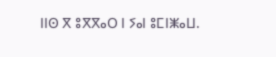ⵏⵏⵙ ⴳ ⵓⴳⴳⴰⵔ ⵏ ⵢⴰⵏ ⵓⵎⵏⵥⴰⵡ.